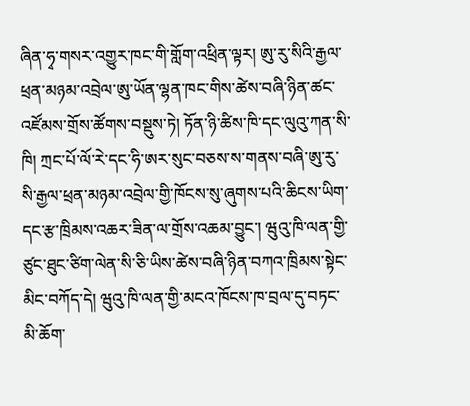ཞིན་ཧྭ་གསར་འགྱུར་ཁང་གི་གློག་འཕྲིན་ལྟར། ཨུ་རུ་སིའི་རྒྱལ་ཕྲན་མཉམ་འབྲེལ་ཨུ་ཡོན་ལྷན་ཁང་གིས་ཚེས་བཞི་ཉིན་ཚང་འཛོམས་གྲོས་ཚོགས་བསྡུས་ཏེ། ཏོན་ཉི་ཚིས་ཁི་དང་ལུའུ་ཀན་སི་ཁི། ཀྲང་པོ་ལོ་རེ་དང་ཧི་ཨར་སུང་བཅས་ས་གནས་བཞི་ཨུ་རུ་སི་རྒྱལ་ཕྲན་མཉམ་འབྲེལ་གྱི་ཁོངས་སུ་ཞུགས་པའི་ཆིངས་ཡིག་དང་རྩ་ཁྲིམས་འཆར་ཟིན་ལ་གྲོས་འཆམ་བྱུང་། ཝུའུ་ཁི་ལན་གྱི་ཙུང་ཐུང་ཙིག་ལེན་སི་ཅི་ཡིས་ཚེས་བཞི་ཉིན་བཀའ་ཁྲིམས་སྟེང་མིང་བཀོད་དེ། ཝུའུ་ཁི་ལན་གྱི་མངའ་ཁོངས་ཁ་བྲལ་དུ་བཏང་མི་ཆོག་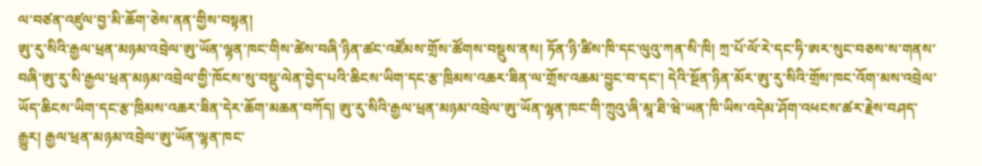ལ་བཙན་འཛུལ་བྱ་མི་ཆོག་ཅེས་ནན་གྱིས་བསྟན།
ཨུ་རུ་སིའི་རྒྱལ་ཕྲན་མཉམ་འབྲེལ་ཨུ་ཡོན་ལྷན་ཁང་གིས་ཚེས་བཞི་ཉིན་ཚང་འཛོམས་གྲོས་ཚོགས་བསྡུས་ནས། ཏོན་ཉི་ཚིས་ཁི་དང་ལུའུ་ཀན་སི་ཁི། ཀྲ་པོ་ལོ་རེ་དང་ཧི་ཨར་སུང་བཅས་ས་གནས་བཞི་ཨུ་རུ་སི་རྒྱལ་ཕྲན་མཉམ་འབྲེལ་གྱི་ཁོངས་སུ་བསྡུ་ལེན་བྱེད་པའི་ཆིངས་ཡིག་དང་རྩ་ཁྲིམས་འཆར་ཟིན་ལ་གྲོས་འཆམ་བྱུང་བ་དང་། དེའི་སྔོན་ཉིན་མོར་ཨུ་རུ་སིའི་གྲོས་ཁང་འོག་མས་འབྲེལ་ཡོད་ཆིངས་ཡིག་དང་རྩ་ཁྲིམས་འཆར་ཟིན་དེར་ཆོག་མཆན་བཀོད། ཨུ་རུ་སིའི་རྒྱལ་ཕྲན་མཉམ་འབྲེལ་ཨུ་ཡོན་ལྷན་ཁང་གི་ཀྲུའུ་ཞི་མཱ་ཐི་ཝེ་ཡན་ཁི་ཡིས་འདེམ་ཤོག་འཕངས་ཚར་རྗེས་བཤད་རྒྱུར། རྒྱལ་ཕྲན་མཉམ་འབྲེལ་ཨུ་ཡོན་ལྷན་ཁང་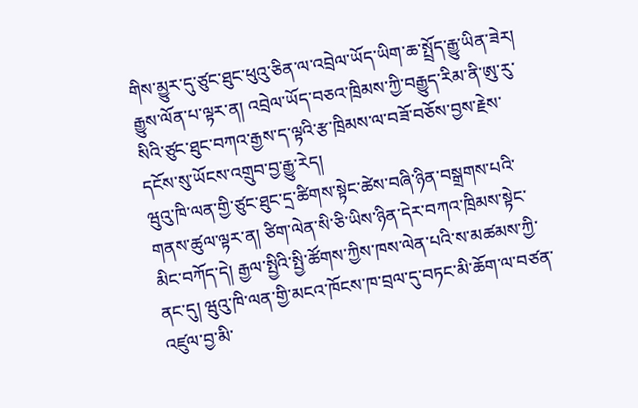གིས་མྱུར་དུ་ཙུང་ཐུང་ཕུའུ་ཅིན་ལ་འབྲེལ་ཡོད་ཡིག་ཆ་སྤྲོད་རྒྱུ་ཡིན་ཟེར། རྒྱུས་ལོན་པ་ལྟར་ན། འབྲེལ་ཡོད་བཅའ་ཁྲིམས་ཀྱི་བརྒྱུད་རིམ་ནི་ཨུ་རུ་སིའི་ཙུང་ཐུང་བཀའ་རྒྱས་ད་ལྟའི་རྩ་ཁྲིམས་ལ་བཟོ་བཅོས་བྱས་རྗེས་དངོས་སུ་ཡོངས་འགྲུབ་བྱ་རྒྱུ་རེད།
ཝུའུ་ཁི་ལན་གྱི་ཙུང་ཐུང་དྲ་ཚིགས་སྟེང་ཚེས་བཞི་ཉིན་བསྒྲགས་པའི་གནས་ཚུལ་ལྟར་ན། ཙིག་ལེན་སི་ཅི་ཡིས་ཉིན་དེར་བཀའ་ཁྲིམས་སྟེང་མིང་བཀོད་དེ། རྒྱལ་སྤྱིའི་སྤྱི་ཚོགས་ཀྱིས་ཁས་ལེན་པའི་ས་མཚམས་ཀྱི་ནང་དུ། ཝུའུ་ཁི་ལན་གྱི་མངའ་ཁོངས་ཁ་བྲལ་དུ་བཏང་མི་ཆོག་ལ་བཙན་འཛུལ་བྱ་མི་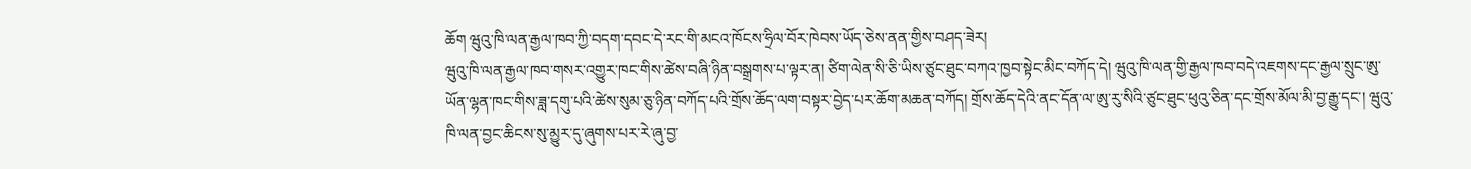ཆོག ཝུའུ་ཁི་ལན་རྒྱལ་ཁབ་ཀྱི་བདག་དབང་དེ་རང་གི་མངའ་ཁོངས་ཧྲིལ་བོར་ཁེབས་ཡོད་ཅེས་ནན་གྱིས་བཤད་ཟེར།
ཝུའུ་ཁི་ལན་རྒྱལ་ཁབ་གསར་འགྱུར་ཁང་གིས་ཚེས་བཞི་ཉིན་བསྒྲགས་པ་ལྟར་ན། ཙིག་ལེན་སི་ཅི་ཡིས་ཙུང་ཐུང་བཀའ་ཁྱབ་སྟེང་མིང་བཀོད་དེ། ཝུའུ་ཁི་ལན་གྱི་རྒྱལ་ཁབ་བདེ་འཇགས་དང་རྒྱལ་སྲུང་ཨུ་ཡོན་ལྷན་ཁང་གིས་ཟླ་དགུ་པའི་ཚེས་སུམ་ཅུ་ཉིན་བཀོད་པའི་གྲོས་ཆོད་ལག་བསྟར་བྱེད་པར་ཆོག་མཆན་བཀོད། གྲོས་ཆོད་དེའི་ནང་དོན་ལ་ཨུ་རུ་སིའི་ཙུང་ཐུང་ཕུའུ་ཅིན་དང་གྲོས་མོལ་མི་བྱ་རྒྱུ་དང་། ཝུའུ་ཁི་ལན་བྱང་ཆིངས་སུ་མྱུར་དུ་ཞུགས་པར་རེ་ཞུ་བྱ་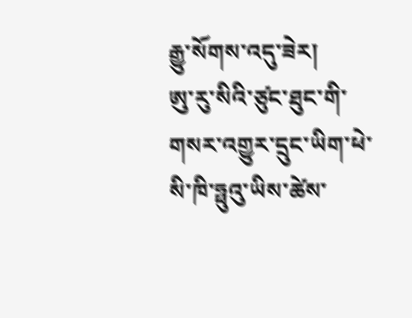རྒྱུ་སོགས་འདུ་ཟེར།
ཨུ་རུ་སིའི་ཙུང་ཐུང་གི་གསར་འགྱུར་དྲུང་ཡིག་ཕེ་སི་ཁི་ཧྥུའུ་ཡིས་ཚེས་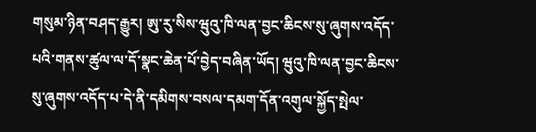གསུམ་ཉིན་བཤད་རྒྱུར། ཨུ་རུ་སིས་ཝུའུ་ཁི་ལན་བྱང་ཆིངས་སུ་ཞུགས་འདོད་པའི་གནས་ཚུལ་ལ་དོ་སྣང་ཆེན་པོ་བྱེད་བཞིན་ཡོད། ཝུའུ་ཁི་ལན་བྱང་ཆིངས་སུ་ཞུགས་འདོད་པ་དེ་ནི་དམིགས་བསལ་དམག་དོན་འགུལ་སྐྱོད་སྤེལ་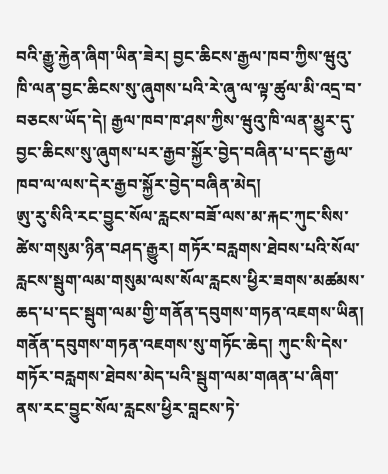བའི་རྒྱུ་རྐྱེན་ཞིག་ཡིན་ཟེར། བྱང་ཆིངས་རྒྱལ་ཁབ་ཀྱིས་ཝུའུ་ཁི་ལན་བྱང་ཆིངས་སུ་ཞུགས་པའི་རེ་ཞུ་ལ་ལྟ་ཚུལ་མི་འདྲ་བ་བཅངས་ཡོད་དེ། རྒྱལ་ཁབ་ཁ་ཤས་ཀྱིས་ཝུའུ་ཁི་ལན་མྱུར་དུ་བྱང་ཆིངས་སུ་ཞུགས་པར་རྒྱབ་སྐྱོར་བྱེད་བཞིན་པ་དང་རྒྱལ་ཁབ་ལ་ལས་དེར་རྒྱབ་སྐྱོར་བྱེད་བཞིན་མེད།
ཨུ་རུ་སིའི་རང་བྱུང་སོལ་རླངས་བཟོ་ལས་མ་རྐང་ཀུང་སིས་ཚེས་གསུམ་ཉིན་བཤད་རྒྱུར། གཏོར་བརླགས་ཐེབས་པའི་སོལ་རླངས་སྦུག་ལམ་གསུམ་ལས་སོལ་རླངས་ཕྱིར་ཟགས་མཚམས་ཆད་པ་དང་སྦུག་ལམ་གྱི་གནོན་དབུགས་གཏན་འཇགས་ཡིན། གནོན་དབུགས་གཏན་འཇགས་སུ་གཏོང་ཆེད། ཀུང་སི་དེས་གཏོར་བརླགས་ཐེབས་མེད་པའི་སྦུག་ལམ་གཞན་པ་ཞིག་ནས་རང་བྱུང་སོལ་རླངས་ཕྱིར་བླངས་ཏེ་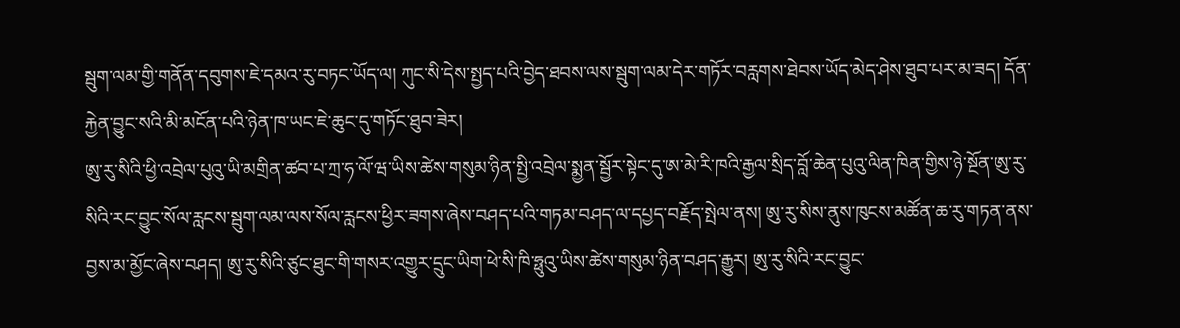སྦུག་ལམ་གྱི་གནོན་དབུགས་ཇེ་དམའ་རུ་བཏང་ཡོད་ལ། ཀུང་སི་དེས་སྤྱད་པའི་བྱེད་ཐབས་ལས་སྦུག་ལམ་དེར་གཏོར་བརླགས་ཐེབས་ཡོད་མེད་ཤེས་ཐུབ་པར་མ་ཟད། དོན་རྐྱེན་བྱུང་སའི་མི་མངོན་པའི་ཉེན་ཁ་ཡང་ཇེ་ཆུང་དུ་གཏོང་ཐུབ་ཟེར།
ཨུ་རུ་སིའི་ཕྱི་འབྲེལ་པུའུ་ཡི་མགྲིན་ཚབ་པ་ཀྲ་ཧ་ལོ་ཝ་ཡིས་ཚེས་གསུམ་ཉིན་སྤྱི་འབྲེལ་སྨྱན་སྦྱོར་སྟེང་དུ་ཨ་མེ་རི་ཁའི་རྒྱལ་སྲིད་བློ་ཆེན་པུའུ་ལིན་ཁིན་གྱིས་ཉེ་སྔོན་ཨུ་རུ་སིའི་རང་བྱུང་སོལ་རླངས་སྦུག་ལམ་ལས་སོལ་རླངས་ཕྱིར་ཟགས་ཞེས་བཤད་པའི་གཏམ་བཤད་ལ་དཔྱད་བརྗོད་སྤེལ་ནས། ཨུ་རུ་སིས་ནུས་ཁུངས་མཚོན་ཆ་རུ་གཏན་ནས་བྱས་མ་མྱོང་ཞེས་བཤད། ཨུ་རུ་སིའི་ཙུང་ཐུང་གི་གསར་འགྱུར་དྲུང་ཡིག་ཕེ་སི་ཁི་ཧྥུའུ་ཡིས་ཚེས་གསུམ་ཉིན་བཤད་རྒྱུར། ཨུ་རུ་སིའི་རང་བྱུང་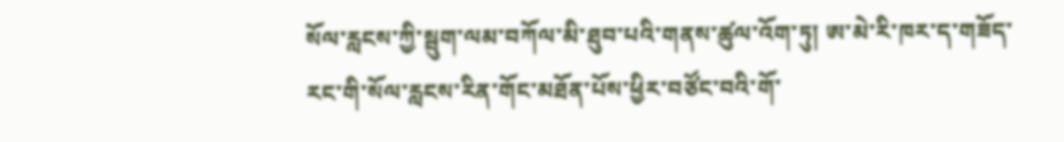སོལ་རླངས་ཀྱི་སྦུག་ལམ་བཀོལ་མི་ཐུབ་པའི་གནས་ཚུལ་འོག་ཏུ། ཨ་མེ་རི་ཁར་ད་གཟོད་རང་གི་སོལ་རླངས་རིན་གོང་མཐོན་པོས་ཕྱིར་བཙོང་བའི་གོ་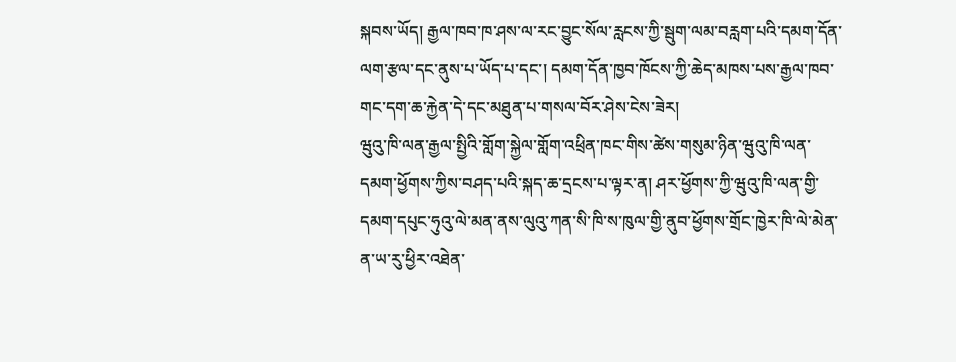སྐབས་ཡོད། རྒྱལ་ཁབ་ཁ་ཤས་ལ་རང་བྱུང་སོལ་རླངས་ཀྱི་སྦུག་ལམ་བརླག་པའི་དམག་དོན་ལག་རྩལ་དང་ནུས་པ་ཡོད་པ་དང་། དམག་དོན་ཁྱབ་ཁོངས་ཀྱི་ཆེད་མཁས་པས་རྒྱལ་ཁབ་གང་དག་ཆ་རྐྱེན་དེ་དང་མཐུན་པ་གསལ་བོར་ཤེས་ངེས་ཟེར།
ཝུའུ་ཁི་ལན་རྒྱལ་སྤྱིའི་གློག་སྐྱེལ་གློག་འཕྲིན་ཁང་གིས་ཚེས་གསུམ་ཉིན་ཝུའུ་ཁི་ལན་དམག་ཕྱོགས་ཀྱིས་བཤད་པའི་སྐད་ཆ་དྲངས་པ་ལྟར་ན། ཤར་ཕྱོགས་ཀྱི་ཝུའུ་ཁི་ལན་གྱི་དམག་དཔུང་ཧུའུ་ལེ་མན་ནས་ལུའུ་ཀན་སི་ཁི་ས་ཁུལ་གྱི་ནུབ་ཕྱོགས་གྲོང་ཁྱེར་ཁི་ལེ་མེན་ན་ཡ་རུ་ཕྱིར་འཐེན་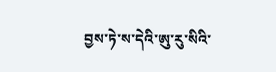བྱས་ཏེ་ས་དེའི་ཨུ་རུ་སིའི་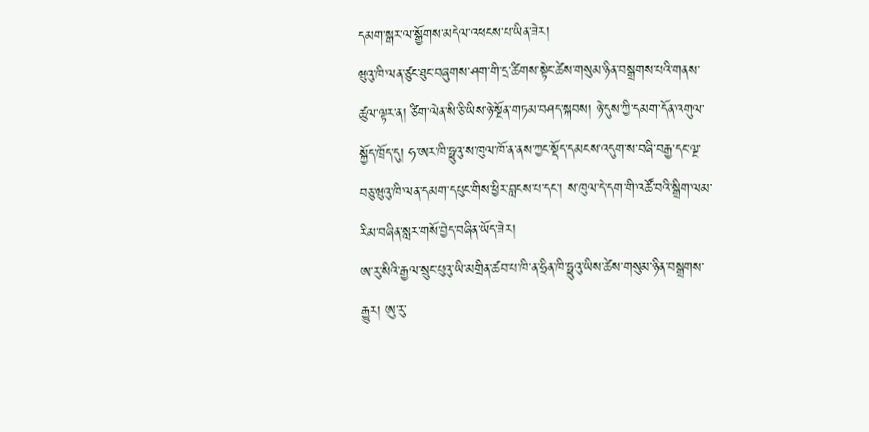དམག་སྒར་ལ་སྒྱོགས་མདེལ་འཕངས་པ་ཡིན་ཟེར།
ཝུའུ་ཁི་ལན་ཙུང་ཐུང་བཞུགས་ཤག་གི་དྲ་ཚིགས་སྟེང་ཚེས་གསུམ་ཉིན་བསྒྲགས་པའི་གནས་ཚུལ་ལྟར་ན། ཙིག་ལེན་སི་ཅི་ཡིས་ཉེ་སྔོན་གཏམ་བཤད་སྐབས། ཉེ་དུས་ཀྱི་དམག་དོན་འགུལ་སྐྱོད་ཁྲོད་དུ། ཧ་ཨར་ཁི་ཧྥུའུ་ས་ཁུལ་ཁོ་ན་ནས་ཀྱང་སྡོད་དམངས་འདུག་ས་བཞི་བརྒྱ་དང་ལྔ་བཅུ་ཝུའུ་ཁི་ལན་དམག་དཔུང་གིས་ཕྱིར་བླངས་པ་དང་། ས་ཁུལ་དེ་དག་གི་འཚོ་བའི་སྒྲིག་ལམ་རིམ་བཞིན་སླར་གསོ་བྱེད་བཞིན་ཡོད་ཟེར།
ཨ་རུ་སིའི་རྒྱལ་སྲུང་པུའུ་ཡི་མགྲིན་ཚབ་པ་ཁི་ན་ཧྲིན་ཁི་ཧྥུའུ་ཡིས་ཚེས་གསུམ་ཉིན་བསྒྲགས་རྒྱུར། ཨུ་རུ་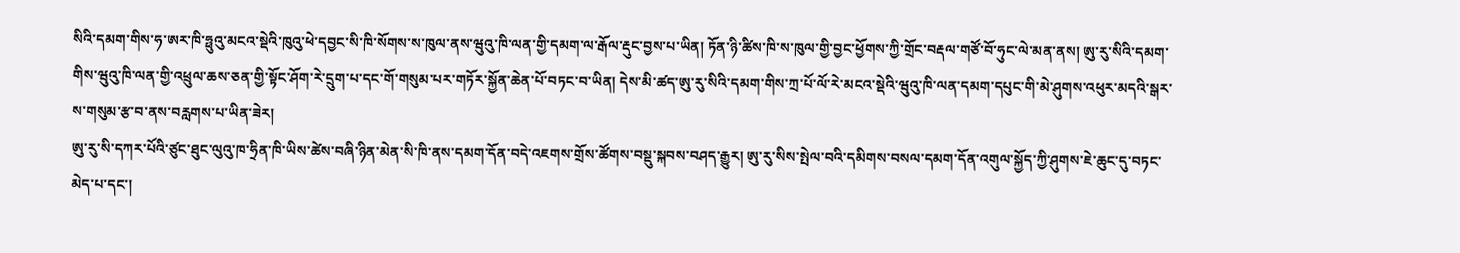སིའི་དམག་གིས་ཧ་ཨར་ཁི་ཧྥུའུ་མངའ་སྡེའི་ཁུའུ་ཕེ་དབྱང་སི་ཁི་སོགས་ས་ཁུལ་ནས་ཝུའུ་ཁི་ལན་གྱི་དམག་ལ་རྒོལ་རྡུང་བྱས་པ་ཡིན། ཏོན་ཉི་ཚིས་ཁི་ས་ཁུལ་གྱི་བྱང་ཕྱོགས་ཀྱི་གྲོང་བརྡལ་གཙོ་བོ་ཧུང་ལེ་མན་ནས། ཨུ་རུ་སིའི་དམག་གིས་ཝུའུ་ཁི་ལན་གྱི་འཕྲུལ་ཆས་ཅན་གྱི་སྟོང་ཤོག་རེ་དྲུག་པ་དང་གོ་གསུམ་པར་གཏོར་སྐྱོན་ཆེན་པོ་བཏང་བ་ཡིན། དེས་མི་ཚད་ཨུ་རུ་སིའི་དམག་གིས་ཀྲ་པོ་ལོ་རེ་མངའ་སྡེའི་ཝུའུ་ཁི་ལན་དམག་དཔུང་གི་མེ་ཤུགས་འཕུར་མདའི་སྒར་ས་གསུམ་རྩ་བ་ནས་བརླགས་པ་ཡིན་ཟེར།
ཨུ་རུ་སི་དཀར་པོའི་ཙུང་ཐུང་ལུའུ་ཁ་ཧྲིན་ཁི་ཡིས་ཚེས་བཞི་ཉིན་མེན་སི་ཁི་ནས་དམག་དོན་བདེ་འཇགས་གྲོས་ཚོགས་བསྡུ་སྐབས་བཤད་རྒྱུར། ཨུ་རུ་སིས་སྤེལ་བའི་དམིགས་བསལ་དམག་དོན་འགུལ་སྐྱོད་ཀྱི་ཤུགས་ཇེ་ཆུང་དུ་བཏང་མེད་པ་དང་།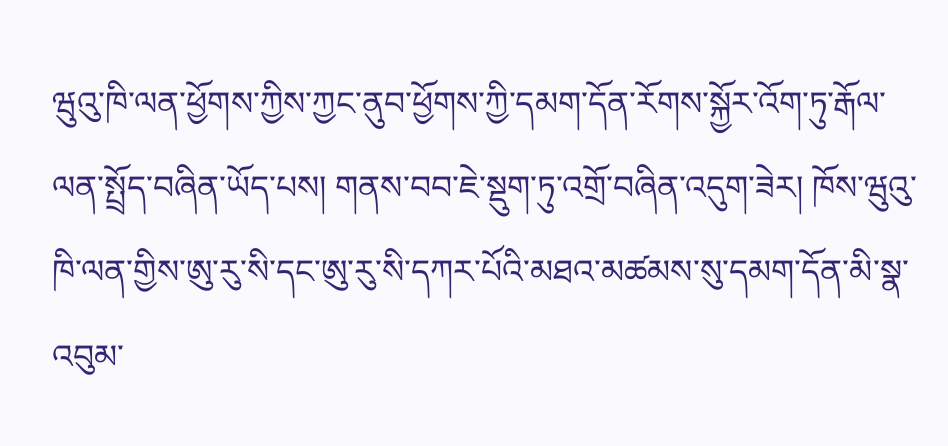ཝུའུ་ཁི་ལན་ཕྱོགས་ཀྱིས་ཀྱང་ནུབ་ཕྱོགས་ཀྱི་དམག་དོན་རོགས་སྐྱོར་འོག་ཏུ་རྒོལ་ལན་སྤྲོད་བཞིན་ཡོད་པས། གནས་བབ་ཇེ་སྡུག་ཏུ་འགྲོ་བཞིན་འདུག་ཟེར། ཁོས་ཝུའུ་ཁི་ལན་གྱིས་ཨུ་རུ་སི་དང་ཨུ་རུ་སི་དཀར་པོའི་མཐའ་མཚམས་སུ་དམག་དོན་མི་སྣ་འབུམ་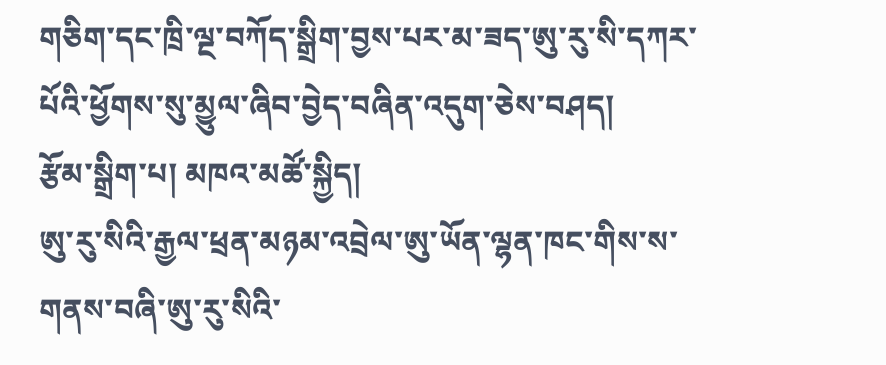གཅིག་དང་ཁྲི་ལྔ་བཀོད་སྒྲིག་བྱས་པར་མ་ཟད་ཨུ་རུ་སི་དཀར་པོའི་ཕྱོགས་སུ་མྱུལ་ཞིབ་བྱེད་བཞིན་འདུག་ཅེས་བཤད།
རྩོམ་སྒྲིག་པ། མཁའ་མཚོ་སྐྱིད།
ཨུ་རུ་སིའི་རྒྱལ་ཕྲན་མཉམ་འབྲེལ་ཨུ་ཡོན་ལྷན་ཁང་གིས་ས་གནས་བཞི་ཨུ་རུ་སིའི་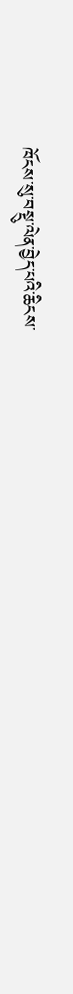ཁོངས་སུ་བསྡུ་ལེན་བྱེད་པའི་ཆིངས་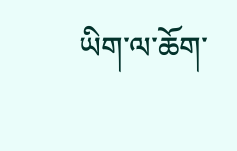ཡིག་ལ་ཆོག་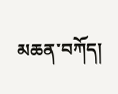མཆན་བཀོད།